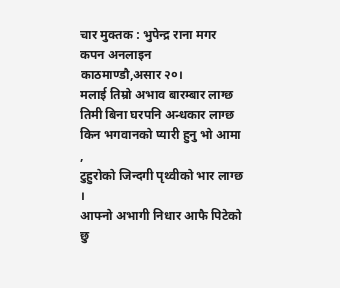चार मुक्तक : भुपेन्द्र राना मगर
कपन अनलाइन
काठमाण्डौ,असार २०।
मलाई तिम्रो अभाव बारम्बार लाग्छ
तिमी बिना घरपनि अन्धकार लाग्छ
किन भगवानको प्यारी हुनु भो आमा ,
टुहुरोको जिन्दगी पृथ्वीको भार लाग्छ ।
आफ्नो अभागी निधार आफै पिटेको छु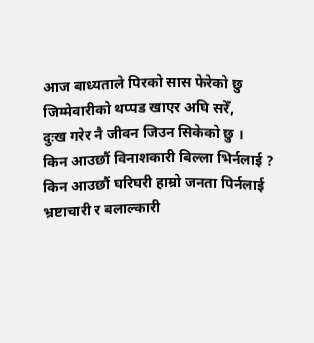आज बाध्यताले पिरको सास फेरेको छु
जिम्मेवारीको थप्पड खाएर अघि सरेँ,
दुःख गरेर नै जीवन जिउन सिकेको छु ।
किन आउछौं विनाशकारी बिल्ला भिर्नलाई ?
किन आउछौं घरिघरी हाम्रो जनता पिर्नलाई
भ्रष्टाचारी र बलाल्कारी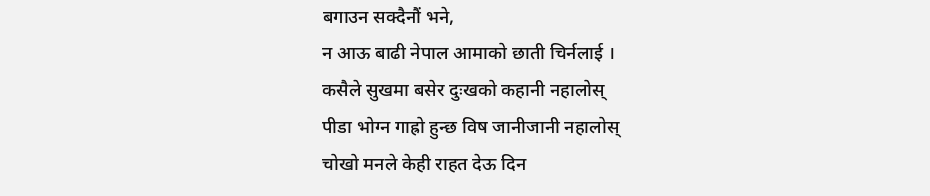बगाउन सक्दैनौं भने,
न आऊ बाढी नेपाल आमाको छाती चिर्नलाई ।
कसैले सुखमा बसेर दुःखको कहानी नहालोस्
पीडा भोग्न गाह्रो हुन्छ विष जानीजानी नहालोस्
चोखो मनले केही राहत देऊ दिन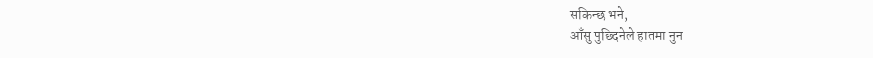सकिन्छ भने,
आँसु पुछ्दिनेले हातमा नुन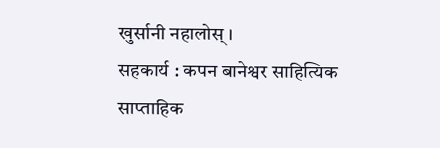खुर्सानी नहालोस् ।
सहकार्य : कपन बानेश्वर साहित्यिक साप्ताहिक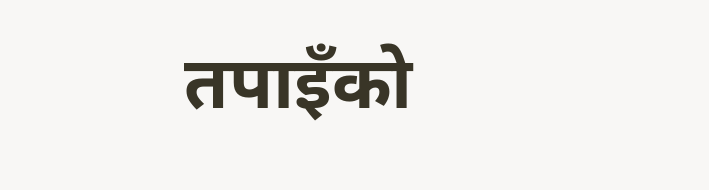तपाइँको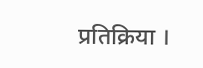प्रतिक्रिया ।